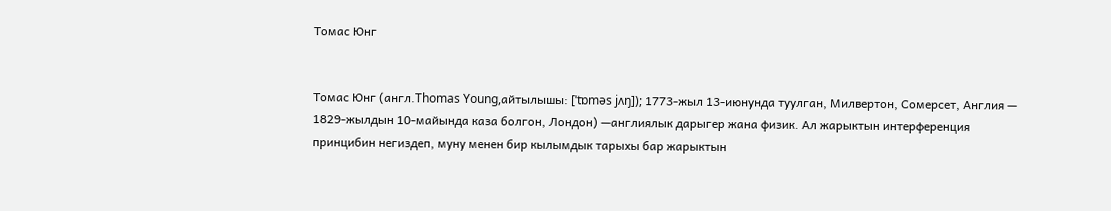Томас Юнг


Томас Юнг (англ.Thomas Young,айтылышы: [ˈtɒməs jʌŋ]); 1773-жыл 13-июнунда туулган, Милвертон, Сомерсет, Англия — 1829-жылдын 10-майында каза болгон, Лондон) —англиялык дарыгер жана физик. Ал жарыктын интерференция принцибин негиздеп, муну менен бир кылымдык тарыхы бар жарыктын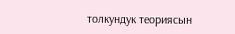толкундук теориясын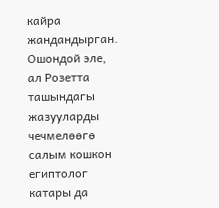кайра жандандырган. Ошондой эле, ал Розетта ташындагы жазууларды чечмелөөгө салым кошкон египтолог катары да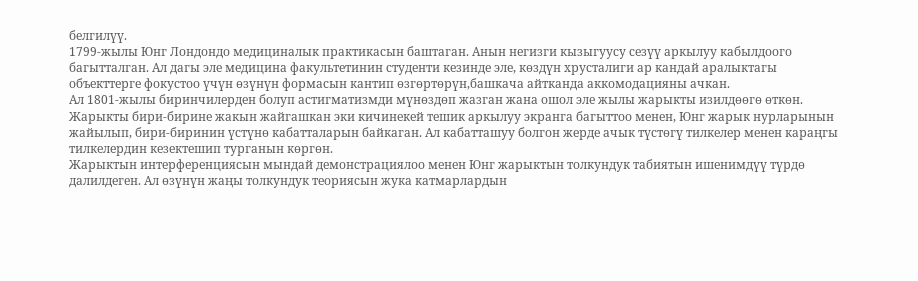белгилүү.
1799-жылы Юнг Лондондо медициналык практикасын баштаган. Анын негизги кызыгуусу сезүү аркылуу кабылдоого багытталган. Ал дагы эле медицина факультетинин студенти кезинде эле, көздүн хрусталиги ар кандай аралыктагы объекттерге фокустоо үчүн өзүнүн формасын кантип өзгөртөрүн,башкача айтканда аккомодацияны ачкан.
Ал 1801-жылы биринчилерден болуп астигматизмди мүнөздөп жазган жана ошол эле жылы жарыкты изилдөөгө өткөн.
Жарыкты бири-бирине жакын жайгашкан эки кичинекей тешик аркылуу экранга багыттоо менен, Юнг жарык нурларынын жайылып, бири-биринин үстүнө кабатталарын байкаган. Ал кабатташуу болгон жерде ачык түстөгү тилкелер менен караңгы тилкелердин кезектешип турганын көргөн.
Жарыктын интерференциясын мындай демонстрациялоо менен Юнг жарыктын толкундук табиятын ишенимдүү түрдө далилдеген. Ал өзүнүн жаңы толкундук теориясын жука катмарлардын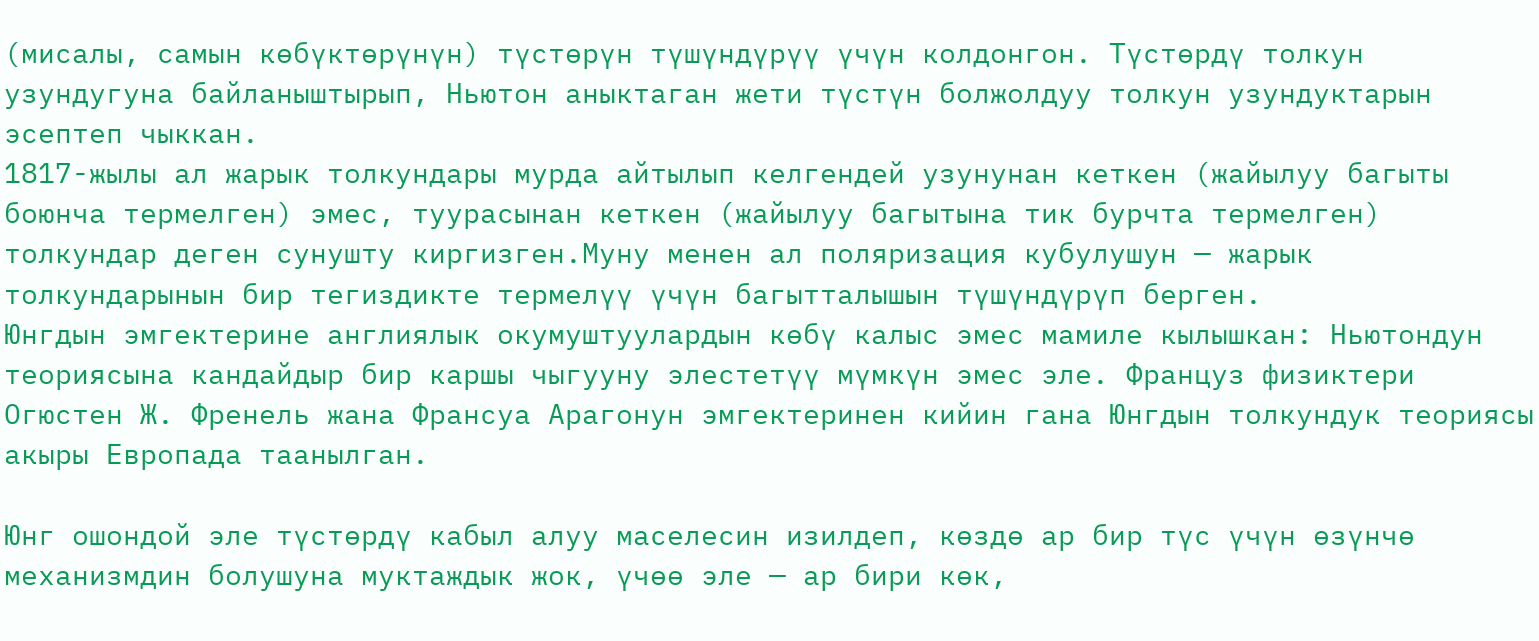(мисалы, самын көбүктөрүнүн) түстөрүн түшүндүрүү үчүн колдонгон. Түстөрдү толкун узундугуна байланыштырып, Ньютон аныктаган жети түстүн болжолдуу толкун узундуктарын эсептеп чыккан.
1817-жылы ал жарык толкундары мурда айтылып келгендей узунунан кеткен (жайылуу багыты боюнча термелген) эмес, туурасынан кеткен (жайылуу багытына тик бурчта термелген) толкундар деген сунушту киргизген.Муну менен ал поляризация кубулушун — жарык толкундарынын бир тегиздикте термелүү үчүн багытталышын түшүндүрүп берген.
Юнгдын эмгектерине англиялык окумуштуулардын көбү калыс эмес мамиле кылышкан: Ньютондун теориясына кандайдыр бир каршы чыгууну элестетүү мүмкүн эмес эле. Француз физиктери Огюстен Ж. Френель жана Франсуа Арагонун эмгектеринен кийин гана Юнгдын толкундук теориясы акыры Европада таанылган.

Юнг ошондой эле түстөрдү кабыл алуу маселесин изилдеп, көздө ар бир түс үчүн өзүнчө механизмдин болушуна муктаждык жок, үчөө эле — ар бири көк,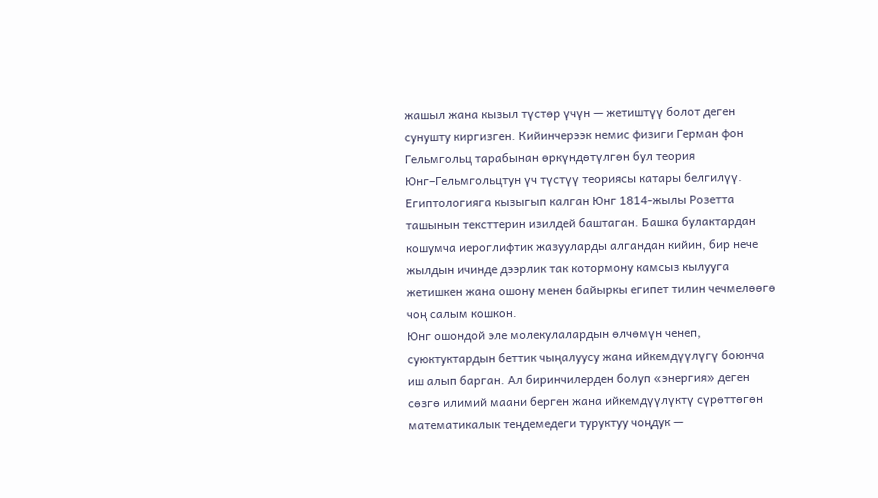жашыл жана кызыл түстөр үчүн — жетиштүү болот деген сунушту киргизген. Кийинчерээк немис физиги Герман фон Гельмгольц тарабынан өркүндөтүлгөн бул теория Юнг–Гельмгольцтун үч түстүү теориясы катары белгилүү.
Египтологияга кызыгып калган Юнг 1814-жылы Розетта ташынын тексттерин изилдей баштаган. Башка булактардан кошумча иероглифтик жазууларды алгандан кийин, бир нече жылдын ичинде дээрлик так котормону камсыз кылууга жетишкен жана ошону менен байыркы египет тилин чечмелөөгө чоң салым кошкон.
Юнг ошондой эле молекулалардын өлчөмүн ченеп, суюктуктардын беттик чыңалуусу жана ийкемдүүлүгү боюнча иш алып барган. Ал биринчилерден болуп «энергия» деген сөзгө илимий маани берген жана ийкемдүүлүктү сүрөттөгөн математикалык теңдемедеги туруктуу чоңдук —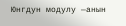Юнгдун модулу —анын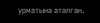урматына аталган.